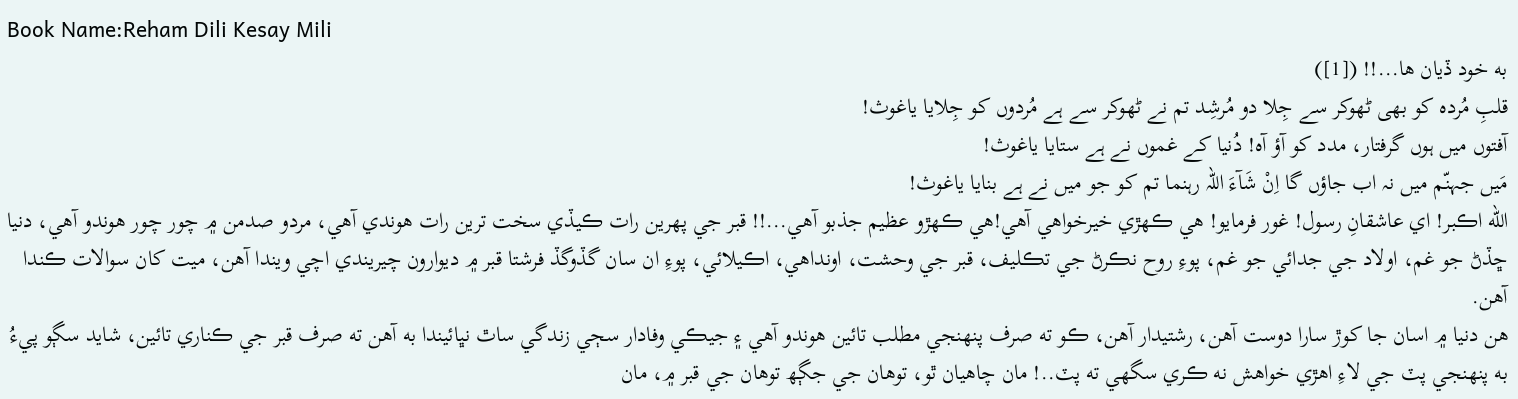Book Name:Reham Dili Kesay Mili
به خود ڏيان ها...!! ([1])
قلبِ مُردہ کو بھی ٹھوکر سے جِلا دو مُرشِد تم نے ٹھوکر سے ہے مُردوں کو جِلایا یاغوث!
آفتوں میں ہوں گرفتار، مدد کو آؤ آہ! دُنیا کے غموں نے ہے ستایا یاغوث!
مَیں جہنّم میں نہ اب جاؤں گا اِنْ شَآءَ اللہ رہنما تم کو جو میں نے ہے بنایا یاغوث!
الله اڪبر! اي عاشقانِ رسول! غور فرمايو! هي ڪهڙي خيرخواهي آهي!هي ڪهڙو عظيم جذبو آهي...!! قبر جي پهرين رات ڪيڏي سخت ترين رات هوندي آهي، مردو صدمن ۾ چور چور هوندو آهي، دنيا ڇڏڻ جو غم، اولاد جي جدائي جو غم، پوءِ روح نڪرڻ جي تڪليف، قبر جي وحشت، اونداهي، اڪيلائي، پوءِ ان سان گڏوگڏ فرشتا قبر ۾ ديوارون چيريندي اچي ويندا آهن، ميت کان سوالات ڪندا آهن.
هن دنيا ۾ اسان جا کوڙ سارا دوست آهن، رشتيدار آهن، ڪو ته صرف پنهنجي مطلب تائين هوندو آهي ۽ جيڪي وفادار سڄي زندگي ساٿ نڀائيندا به آهن ته صرف قبر جي ڪناري تائين، شايد سڳو پيءُ به پنهنجي پٽ جي لاءِ اهڙي خواهش نه ڪري سگهي ته پٽ..! مان چاهيان ٿو، توهان جي جڳھ توهان جي قبر ۾، مان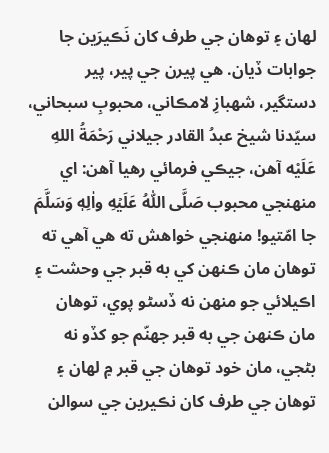لهان ۽ توهان جي طرف کان نَڪيرَين جا جوابات ڏيان. هي پيرن جي پير، پير دستگير، شهبازِ لامڪاني، محبوبِ سبحاني، سيّدنا شيخ عبدُ القادر جيلاني رَحْمَةُ اللهِ عَلَيْه آهن، جيڪي فرمائي رهيا آهن: اي منهنجي محبوب صَلَّى اللّٰهُ عَلَيۡهِ واٰلِهٖ وَسَلَّمَ جا امّتيو! منهنجي خواهش ته هي آهي ته توهان مان ڪنهن کي به قبر جي وحشت ۽ اڪيلائي جو منهن نه ڏسڻو پوي، توهان مان ڪنهن جي به قبر جهنّم جو کڏو نه بڻجي، مان خود توهان جي قبر ۾ لهان ۽ توهان جي طرف کان نڪيرين جي سوالن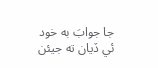جا جوابَ به خود ئي ڏيان ته جيئن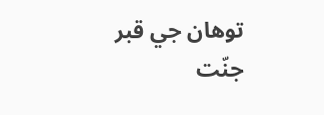توهان جي قبر جنّت